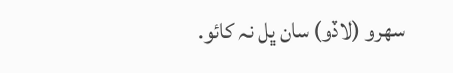سھرو (لاڏو) سان ڀل نہ کائو.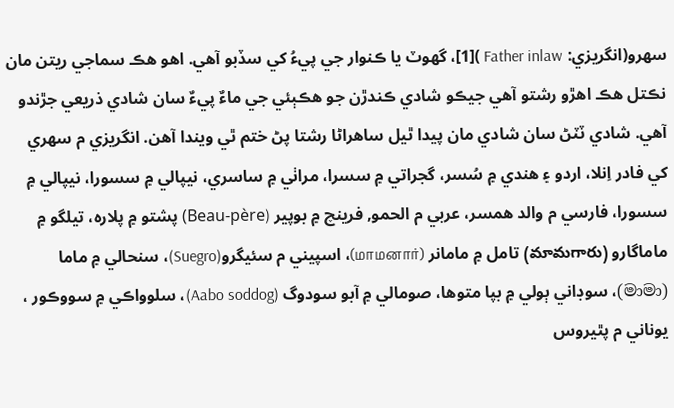سهرو(انگريزي: Father inlaw )[1]، گهوٽ يا ڪنوار جي پيءُ کي سڏبو آھي. اھو ھڪ سماجي ريتن مان نڪتل ھڪ اھڙو رشتو آھي جيڪو شادي ڪندڙن جو ھڪٻئي جي ماءٌ پيءٌ سان شادي ذريعي جڙندو آهي. شادي ٽٽڻ سان شادي مان پيدا ٿيل ساھراڻا رشتا پڻ ختم ٿي ويندا آهن. انگريزي م سھري کي فادر اِنلا، اردو ۽ ھندي ۾ سُسر، گجراتي ۾ سسرا، مراٺي ۾ ساسري، نيپالي ۾ سسورا، نيپالي ۾ سسورا، فارسي م والد ھمسر، عربي م الحمو, فرينچ ۾ بوپير (Beau-père) پشتو ۾ پلارہ، تيلگو ۾ ماماگارو (మామగారు) تامل ۾ مامانر (மாமனார்)، اسپيني م سئيگرو(Suegro)، سنحالي ۾ ماما (මාමා)، سوڊاني ٻولي ۾ بپا متوھا، صومالي ۾ آبو سودوگ (Aabo soddog)، سلوواڪي ۾ سووڪور ، يوناني م پٿيروس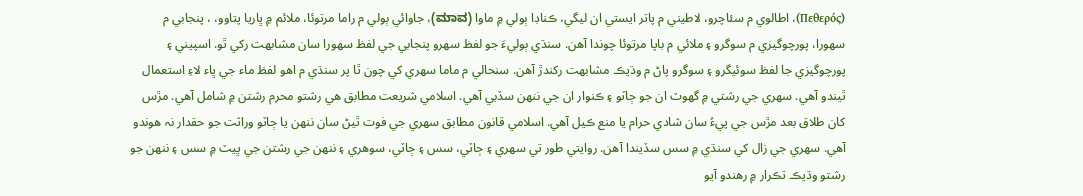(Πεθερός)، اطالوي م سئاچرو، لاطيني م پاتر ايستي ان ليگي، ڪناڊا ٻولي ۾ ماوا (ಮಾವ)، جاوائي ٻولي م راما مرتوئا، ملائم ۾ ڀاريا پتاوو، ، پنجابي م سھورا، پورچوگيزي م سوگرو ۽ ملائي م باپا مرتوئا چوندا آھن. سنڌي ٻوليءَ جو لفظ سھرو پنجابي جي لفظ سھورا سان مشابهت رکي ٿو. اسپيني ۽ پورچوگيزي جا لفظ سوئيگرو ۽ سوگرو پاڻ م وڌيڪ مشابھت رکندڙ آھن. سنحالي م ماما سھري کي چون ٿا پر سنڌي م اھو لفظ ماء جي ڀاء لاءِ استعمال ٿيندو آهي. سھري جي رشتي ۾ گھوٽ ان جو ڄاٽو ۽ ڪنوار ان جي ننھن سڏبي آھي. اسلامي شريعت مطابق ھي رشتو محرم رشتن ۾ شامل آهي. مڙس کان طلاق بعد مڙس جي پيءُ سان شادي حرام يا منع ڪيل آھي. اسلامي قانون مطابق سھري جي فوت ٿيڻ سان ننھن يا ڄاٽو وراثت جو حقدار نہ ھوندو آھي. سھري جي زال کي سنڌي ۾ سس سڏيندا آھن. روايتي طور تي سھري ۽ ڄاٽي، سس ۽ ڄاٽي، سوھري ۽ ننھن جي رشتن جي ڀيٽ ۾ سس ۽ ننھن جو رشتو وڌيڪ تڪرار ۾ رھندو آيو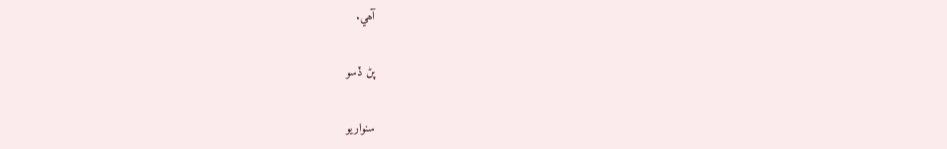آھي.

پڻ ڏسو

سنواريو